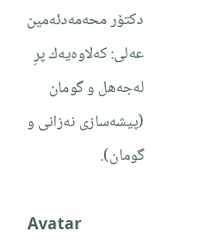دکتۆر محەمەدئەمین عەلی: كه‌لاوه‌یه‌ك پرِ له‌جه‌هل و گومان (پیشه‌سازى نه‌زانى و گومان).

Avatar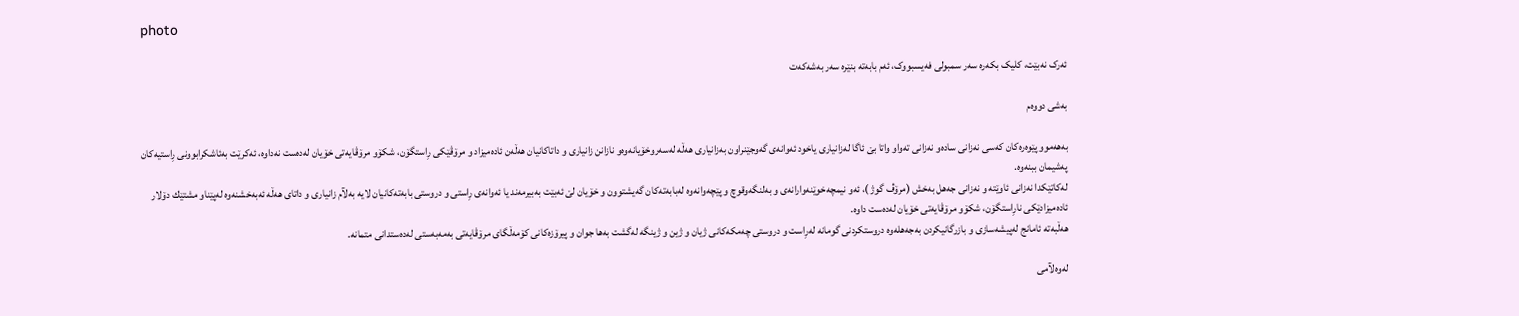photo

ئەرک نەبێت، کلیک بکەرە سەر سمبولی فەیسبووک، ئەم بابەتە بنێرە سەر بەشەکەت

به‌شى دووه‌م

به‌هه‌موو پێوه‌ره‌كان كه‌سى نه‌زانى ساده‌و نه‌زانى ته‌واو واتا بێ‌ ئاگا له‌زانیارى یاخود ئه‌وانه‌ى گه‌وجێنراون به‌زانیارى هه‌ڵه‌ له‌سه‌روخۆیانه‌وه‌و نازانن زانیارى و داتاكانیان هه‌ڵه‌ن ئاده‌میزاد و مرۆڤێكى رِاستگۆن، شكۆو مرۆڤایه‌تى خۆیان له‌ده‌ست نه‌داوه‌، ئه‌كرێت به‌ئاشكرابوونى رِاستیه‌كان په‌شیمان ببنه‌وه‌.
له‌كاتێكدا نه‌زانى ئاوێته‌ و نه‌زانى جه‌هل به‌خش (مرۆڤ گوژ )، ئه‌و نیمچه‌خوێنه‌وارانه‌ى و به‌لنگه‌وقوچ و پێچه‌وانه‌وه‌ له‌بابه‌ته‌كان گه‌یشتوون و خۆیان لێ‌ ئه‌بێت به‌بیرمه‌ند یا ئه‌وانه‌ى رِاستى و دروستى بابه‌ته‌كانیان لایه‌ به‌لآم زانیارى و داتاى هه‌ڵه‌ ئه‌به‌خشنه‌وه‌ له‌پێناو مشتێك دۆلار ئاده‌میزادێكى نارِاستگۆن، شكۆو مرۆڤایه‌تى خۆیان له‌ده‌ست داوه‌.
هه‌ڵبه‌ته‌ ئامانج له‌پیشه‌سازى و بازرگانیكردن به‌جه‌هله‌وه‌ دروستكردنى گومانه‌ له‌رِاست و دروستى چه‌مكه‌كانى ژیان و ژین و ژینگه‌ له‌گشت به‌ها جوان و پیرۆزه‌كانى كۆمه‌ڵگاى مرۆڤایه‌تى به‌مه‌به‌ستى له‌ده‌ستدانى متمانه‌.

له‌وه‌لآمى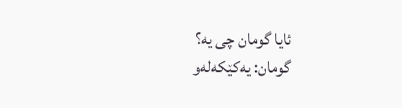ئایا گومان چی یه‌؟
گومان: یه‌كێكه‌له‌و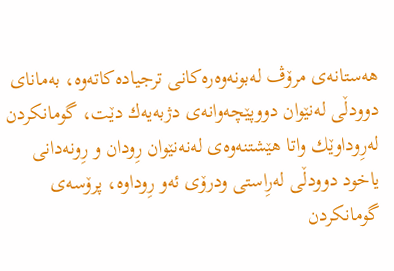هه‌ستانه‌ى مرۆڤ له‌بونه‌وه‌ره‌كانى ترجیاده‌كاته‌وه‌، به‌ماناى دوودڵى له‌نێوان دووپێچه‌وانه‌ى دژبه‌یه‌ك دێت، گومانكردن له‌رِوداوێك واتا هێشتنه‌وه‌ى له‌نه‌نێوان رِودان و رِونه‌دانى یاخود دوودڵى له‌رِاستى ودرۆى ئه‌و رِوداوه‌، پرۆسه‌ى گومانكردن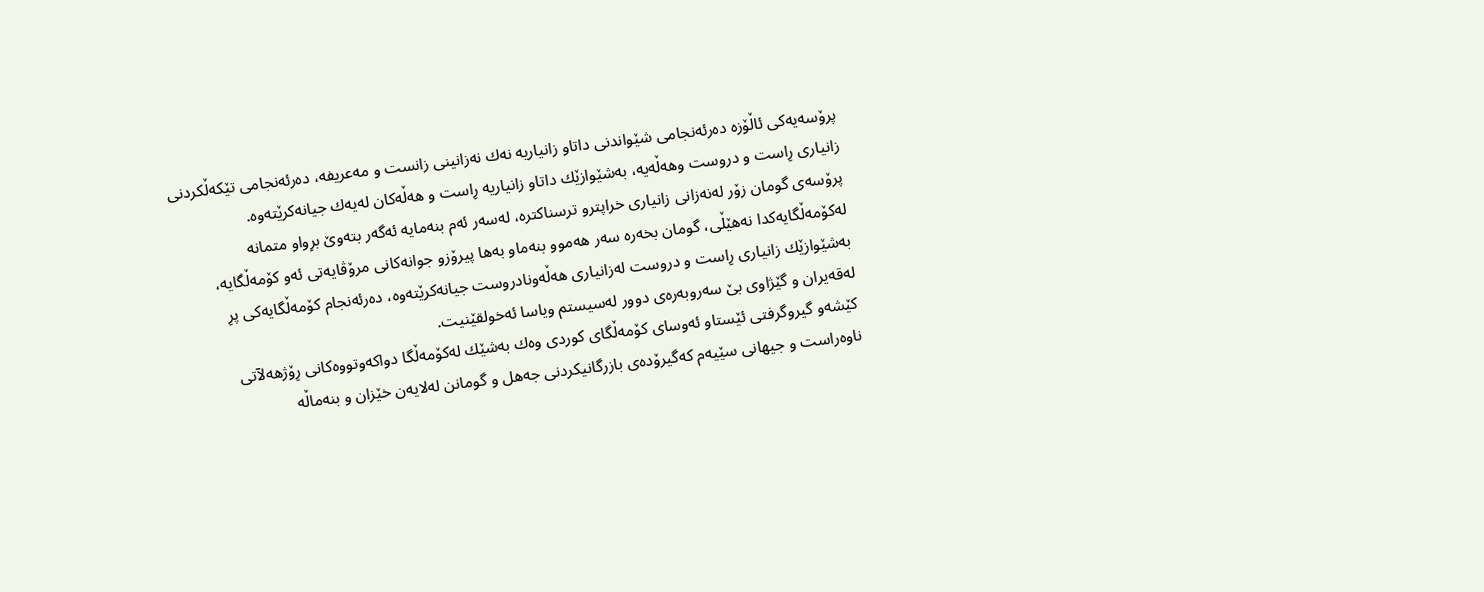پرۆسه‌یه‌كى ئاڵۆزه‌ ده‌رئه‌نجامى شێواندنى داتاو زانیاریه‌ نه‌ك نه‌زانینى زانست و مه‌عریفه‌، ده‌رئه‌نجامى تێكه‌ڵكردنى زانیارى رِاست و دروست وهه‌ڵه‌یه‌، به‌شێوازێك داتاو زانیاریه‌ رِاست و هه‌ڵه‌كان له‌یه‌ك جیانه‌كرێته‌وه‌.
پرۆسه‌ى گومان زۆر له‌نه‌زانى زانیارى خراپترو ترسناكتره‌، له‌سه‌ر ئه‌م بنه‌مایه‌ ئه‌گه‌ر بته‌وێ‌ برِواو متمانه‌ له‌كۆمه‌ڵگایه‌كدا نه‌هێڵى، گومان بخه‌ره‌ سه‌ر هه‌موو بنه‌ماو به‌ها پیرۆزو جوانه‌كانى مرۆڤایه‌تى ئه‌و كۆمه‌ڵگایه‌، به‌شێوازێك زانیارى رِاست و دروست له‌زانیارى هه‌ڵه‌ونادروست جیانه‌كرێته‌وه‌، ده‌رئه‌نجام كۆمه‌ڵگایه‌كى پرِ له‌قه‌یران و گێژاوى بێ‌ سه‌روبه‌ره‌ى دوور له‌سیستم ویاسا ئه‌خولقێنیت.
كێشه‌و گیروگرفتى ئێستاو ئه‌وساى كۆمه‌ڵگاى كوردى وه‌ك به‌شێك له‌كۆمه‌ڵگا دواكه‌وتووه‌كانى رِۆژهه‌لآتى ناوه‌راست و جیهانى سێیه‌م كه‌گیرۆده‌ى بازرگانیكردنى جه‌هل و گومانن له‌لایه‌ن خێزان و بنه‌ماڵه‌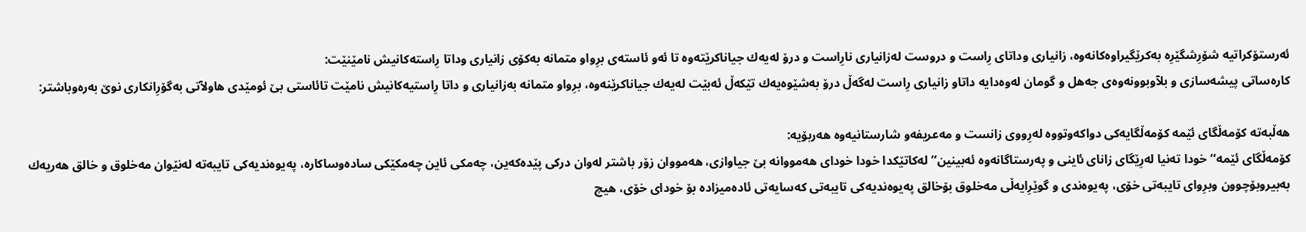ئه‌رستۆكراتیه‌ شۆرِشگێرِه‌ به‌كرێگیراوه‌كانه‌وه‌، زانیارى وداتاى رِاست و دروست له‌زانیارى نارِاست و درۆ له‌یه‌ك جیاناكرێته‌وه‌ تا ئه‌و ئاسته‌ى برِواو متمانه‌ به‌كۆى زانیارى وداتا رِاسته‌كانیش نامێنێت:
كاره‌ساتى پیشه‌سازى و بلآوبوونه‌وه‌ى جه‌هل و گومان له‌وه‌دایه‌ داتاو زانیارى رِاست له‌گه‌ڵ درۆ به‌شێوه‌یه‌ك تێكه‌ڵ ئه‌بێت له‌یه‌ك جیاناكرێنه‌وه‌، برِواو متمانه‌ به‌زانیارى و داتا رِاستیه‌كانیش نامێت تائاستى بێ ئومێدى هاولآتى به‌گۆرِانكارى نوێ‌ به‌ره‌وباشتر:

هه‌ڵبه‌ته‌ كۆمه‌ڵگاى ئێمه‌ كۆمه‌ڵگایه‌كى دواكه‌وتووه‌ له‌رِووى زانست و مه‌عریفه‌و شارستانیه‌وه‌ هه‌ربۆیه‌:
كۆمه‌ڵگاى ئێمه‌‘‘ خودا ته‌نیا له‌رِێگاى زاناى ئاینى و په‌رستاگانه‌وه‌ ئه‌بینین’’ له‌كاتێكدا خودا خوداى هه‌مووانه‌ بێ جیاوازى، هه‌مووان زۆر باشتر له‌وان دركى پێده‌كه‌ین، چه‌مكى ئاین چه‌مكێكى ساده‌وساكاره‌، په‌یوه‌ندیه‌كى تایبه‌ته‌ له‌نێوان مه‌خلوق و خالق هه‌ریه‌ك به‌بیروبۆچوون وبرِواى تایبه‌تى خۆى، په‌یوه‌ندى و گوێرِایه‌ڵى مه‌خلوق بۆخالق په‌یوه‌ندیه‌كى تایبه‌تى كه‌سایه‌تى ئاده‌میزاده‌ بۆ خوداى خۆى، هیچ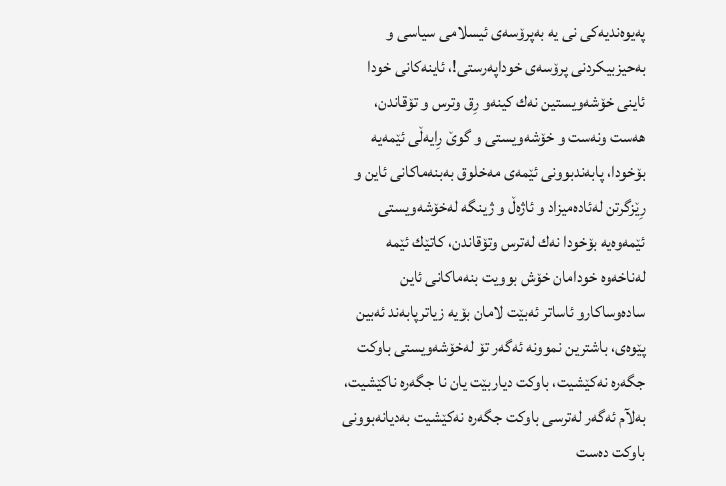په‌یوه‌ندیه‌كى نی یه‌ به‌پرۆسه‌ى ئیسلامى سیاسى و به‌حیزبیكردنى پرۆسه‌ى خوداپه‌رستى!، ئاینه‌كانى خودا ئاینى خۆشه‌ویستین نه‌ك كینه‌و رِق وترس و تۆقاندن، هه‌ست ونه‌ست و خۆشه‌ویستى و گوێ رِایه‌ڵى ئێمه‌یه‌ بۆخودا، پابه‌ندبوونى ئێمه‌ى مه‌خلوق به‌بنه‌ماكانى ئاین و رِێزگرتن له‌ئاده‌میزاد و ئاژه‌ڵ و ژینگه‌ له‌خۆشه‌ویستى ئێمه‌وه‌یه‌ بۆخودا نه‌ك له‌ترس وتۆقاندن، كاتێك ئێمه‌ له‌ناخه‌وه‌ خودامان خۆش بوویت بنه‌ماكانى ئاین ساده‌وساكارو ئاساتر ئه‌بێت لامان بۆیه‌ زیاترپابه‌ند ئه‌بین پێوه‌ى، باشترین نموونه‌ ئه‌گه‌ر تۆ له‌خۆشه‌ویستى باوكت جگه‌ره‌ نه‌كێشیت، باوكت دیاربێت یان نا جگه‌ره‌ ناكێشیت، به‌لآم ئه‌گه‌ر له‌ترسى باوكت جگه‌ره‌ نه‌كێشیت به‌دیانه‌بوونى باوكت ده‌ست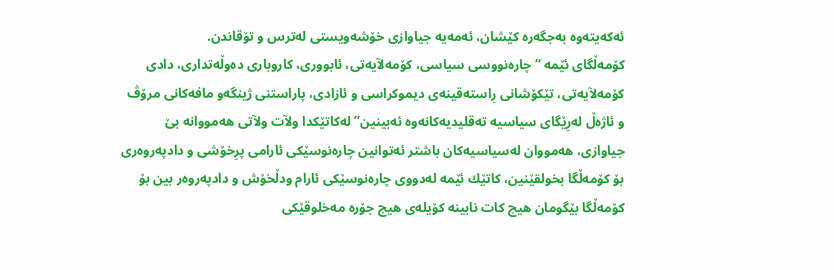ئه‌كه‌یته‌وه‌ به‌جگه‌ره‌ كێشان، ئه‌مه‌یه‌ جیاوازى خۆشه‌ویستى له‌ترس و تۆقاندن.
كۆمه‌ڵگاى ئێمه‌ ‘‘ چاره‌نووسى سیاسى، كۆمه‌لآیه‌تى، ئابوورى، كاروبارى ده‌وڵه‌تدارى، دادى كۆمه‌لآیه‌تى، تێكۆشانى رِاسته‌قینه‌ى دیموكراسى و ئازادى، پاراستنى ژینگه‌و مافه‌كانى مرۆڤ و ئاژه‌ڵ له‌رِێگاى سیاسیه‌ ته‌قلیدیه‌كانه‌وه‌ ئه‌بینین’’ له‌كاتێكدا ولآت ولآتى هه‌مووانه‌ بێ جیاوازى، هه‌مووان له‌سیاسیه‌كان باشتر ئه‌توانین چاره‌نوسێكى ئارامى پرِخۆشى و دادپه‌روه‌رى بۆ كۆمه‌ڵگا بخولقێنین، كاتێك ئێمه‌ له‌دووى چاره‌نوسێكى ئارام ودڵخۆش و دادپه‌روه‌ر بین بۆ كۆمه‌ڵگا بێگومان هیچ كات نابینه‌ كۆیله‌ى هیچ جۆره‌ مه‌خلوقێكى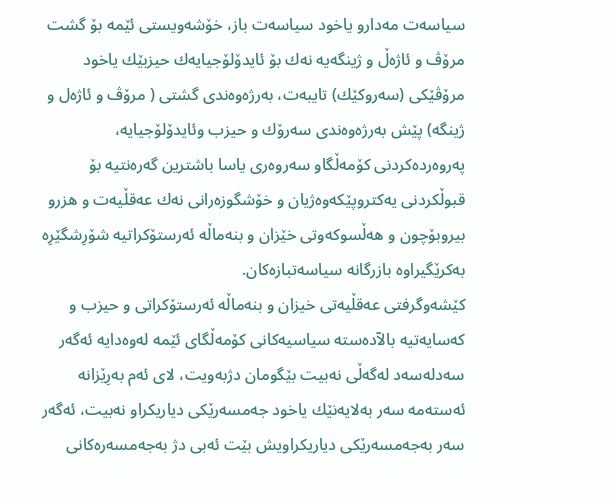سیاسه‌ت مه‌دارو یاخود سیاسه‌ت باز، خۆشه‌ویستى ئێمه‌ بۆ گشت مرۆڤ و ئاژه‌ڵ و ژینگه‌یه‌ نه‌ك بۆ ئایدۆلۆجیایه‌ك حیزبێك یاخود مرۆڤێكى (سه‌روكێك) تایبه‌ت، به‌رژه‌وه‌ندى گشتى ( مرۆڤ و ئاژه‌ل و ژینگه‌) پێش به‌رژه‌وه‌ندى سه‌رۆك و حیزب وئایدۆلۆجیایه‌، په‌روه‌رده‌كردنى كۆمه‌ڵگاو سه‌روه‌رى یاسا باشترین گه‌ره‌نتیه‌ بۆ قبوڵكردنى یه‌كتروپێكه‌وه‌ژیان و خۆشگوزه‌رانى نه‌ك عه‌قڵیه‌ت و هزرو بیروبۆچون و هه‌ڵسوكه‌وتى خێزان و بنه‌ماڵه‌ ئه‌رستۆكراتیه‌ شۆرِشگێرِه‌ به‌كرێگیراوه‌ بازرگانه‌ سیاسه‌تبازه‌كان.
كێشه‌وگرفتى عه‌قڵیه‌تى خیزان و بنه‌ماڵه‌ ئه‌رستۆكراتى و حیزب و كه‌سایه‌تیه‌ بالآده‌سته‌ سیاسیه‌كانى كۆمه‌ڵگاى ئێمه‌ له‌وه‌دایه‌ ئه‌گه‌ر سه‌دله‌سه‌د له‌گه‌ڵى نه‌بیت بێگومان دژبه‌ویت، لاى ئه‌م به‌رِێزانه‌ ئه‌سته‌مه‌ سه‌ر به‌لایه‌نێك یاخود جه‌مسه‌رێكى دیاریكراو نه‌بیت، ئه‌گه‌ر سه‌ر به‌جه‌مسه‌رێكى دیاریكراویش بێت ئه‌بى دژ به‌جه‌مسه‌ره‌كانى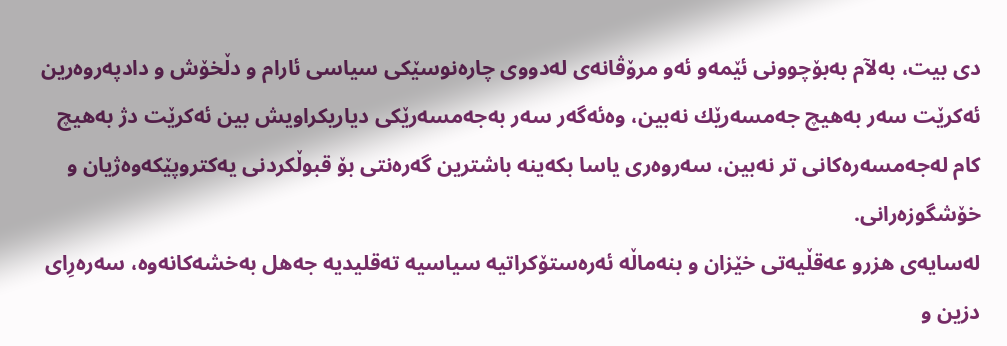دی بیت، به‌لآم به‌بۆچوونى ئێمه‌و ئه‌و مرۆڤانه‌ى له‌دووى چاره‌نوسێكى سیاسى ئارام و دڵخۆش و دادپه‌روه‌رین ئه‌كرێت سه‌ر به‌هیچ جه‌مسه‌رێك نه‌بین، وه‌ئه‌گه‌ر سه‌ر به‌جه‌مسه‌رێكى دیاریكراویش بین ئه‌كرێت دژ به‌هیچ كام له‌جه‌مسه‌ره‌كانى تر نه‌بین، سه‌روه‌رى یاسا بكه‌ینه‌ باشترین گه‌ره‌نتى بۆ قبوڵكردنى یه‌كتروپێكه‌وه‌ژیان و خۆشگوزه‌رانى.
له‌سایه‌ى هزرو عه‌قڵیه‌تى خێزان و بنه‌ماڵه‌ ئه‌ره‌ستۆكراتیه‌ سیاسیه‌ ته‌قلیدیه‌ جه‌هل به‌خشه‌كانه‌وه‌، سه‌ره‌رِاى دزین و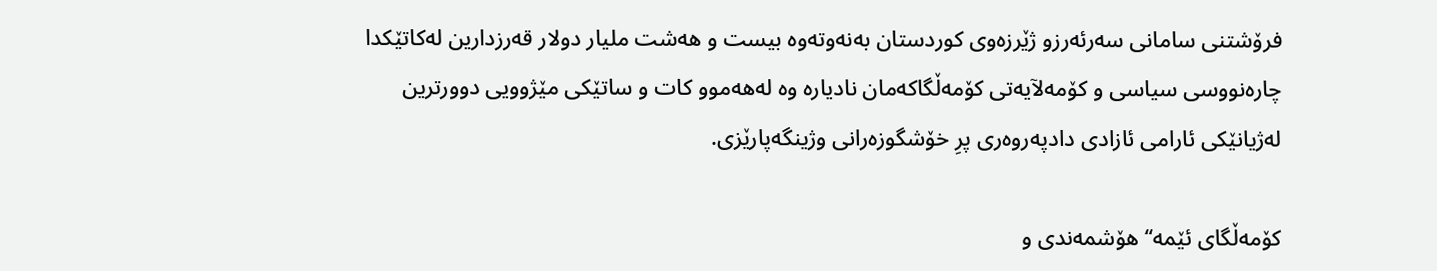فرۆشتنى سامانى سه‌رئه‌رزو ژێرزه‌وى كوردستان به‌نه‌وته‌وه‌ بیست و هه‌شت ملیار دولار قه‌رزدارین له‌كاتێكدا چاره‌نووسى سیاسى و كۆمه‌لآیه‌تى كۆمه‌ڵگاكه‌مان نادیاره‌ وه‌ له‌هه‌موو كات و ساتێكى مێژوویى دوورترین له‌ژیانێكى ئارامى ئازادى دادپه‌روه‌رى پرِ خۆشگوزه‌رانى وژینگه‌پارێزى.

كۆمه‌ڵگاى ئێمه‌‘‘ هۆشمه‌ندى و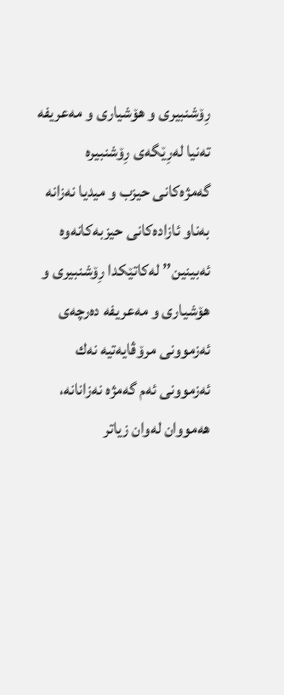رِۆشنبیرى و هۆشیارى و مه‌عریفه‌ ته‌نیا له‌رِێگه‌ى رِۆشنبیره‌ گه‌مژه‌كانى حیزب و میدیا نه‌زانه‌ به‌ناو ئازاده‌كانى حیزبه‌كانه‌وه‌ ئه‌بینین’’ له‌كاتێكدا رِۆشنبیرى و هۆشیارى و مه‌عریفه‌ ده‌رچه‌ى ئه‌زموونى مرۆڤایه‌تیه‌ نه‌ك ئه‌زموونى ئه‌م گه‌مژه‌ نه‌زانانه‌، هه‌مووان له‌وان زیاتر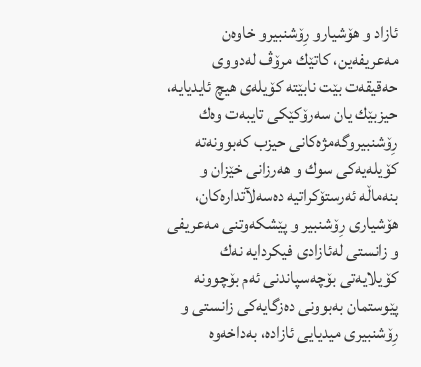ئازاد و هۆشیارو رِۆشنبیرو خاوه‌ن مه‌عریفه‌ین، كاتێك مرۆڤ له‌دووى حه‌قیقه‌ت بێت نابێته‌ كۆیله‌ى هیچ ئایدیایه‌، حیزبێك یان سه‌رۆكێكى تایبه‌ت وه‌ك رِۆشنبیروگه‌مژه‌كانى حیزب كه‌بوونه‌ته‌ كۆیله‌یه‌كى سوك و هه‌رزانى خێزان و بنه‌ماڵه‌ ئه‌رستۆكراتیه‌ ده‌سه‌لآتداره‌كان، هۆشیارى رِۆشنبیر و پێشكه‌وتنى مه‌عریفى و زانستى له‌ئازادى فیكردایه‌ نه‌ك كۆیلایه‌تى بۆچه‌سپاندنى ئه‌م بۆچوونه‌ پێوستمان به‌بوونى ده‌زگایه‌كى زانستى و رِۆشنبیرى میدیایى ئازاده‌، به‌داخه‌وه‌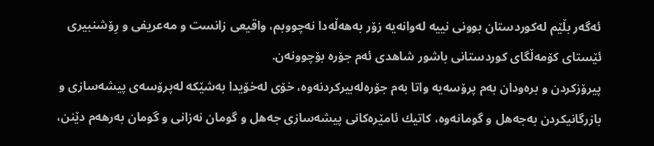ئه‌گه‌ر بڵێم له‌كوردستان بوونى نییه‌ له‌وانه‌یه‌ زۆر به‌هه‌ڵه‌دا نه‌چووبم، واقیعى زانست و مه‌عریفى و رِۆشنبیرى ئێستاى كۆمه‌ڵگاى كوردستانى باشور شاهدى ئه‌م جۆره‌ بۆچوونه‌ن.
پیرۆزكردن و بره‌ودان به‌م پرۆسه‌یه‌ واتا به‌م جۆره‌له‌بیركردنه‌وه‌، خۆى له‌خۆیدا به‌شێكه‌ له‌پرۆسه‌ى پیشه‌سازى و بازرگانیكردن به‌جه‌هل و گومانه‌وه‌، كاتیك ئامێره‌كانى پیشه‌سازى جه‌هل و گومان نه‌زانى و گومان به‌رهه‌م دێنن،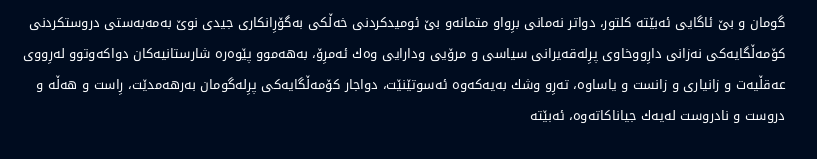گومان و بێ ئاگایى ئه‌بێته‌ كلتور، دواتر نه‌مانى برِواو متمانه‌و بێ ئومیدكردنى خه‌ڵكى به‌گۆرِانكارى جیدى نوێ‌ به‌مه‌به‌ستى دروستكردنى كۆمه‌ڵگایه‌كى نه‌زانى دارِووخاوى پرِله‌قه‌یرانى سیاسى و مرۆیى ودارایى وه‌ك ئه‌مرِۆ، به‌هه‌موو پێوه‌ره‌ شارستانیه‌كان دواكه‌وتوو له‌رِووى عه‌قڵیه‌ت و زانیارى و زانست و یاساوه‌، ته‌رِو وشك به‌یه‌كه‌وه‌ ئه‌سوتێنێت، دواجار كۆمه‌ڵگایه‌كى پرِله‌گومان به‌رهه‌مدێت، رِاست و هه‌ڵه‌ و دروست و نادروست له‌یه‌ك جیاناكاته‌وه‌، ئه‌بێته‌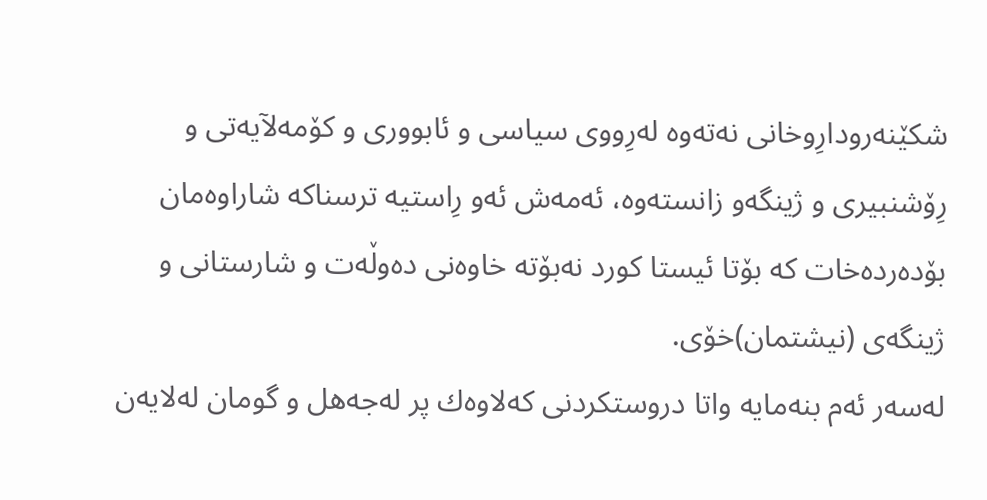شكێنه‌رودارِوخانى نه‌ته‌وه‌ له‌رِووى سیاسى و ئابوورى و كۆمه‌لآیه‌تى و رِۆشنبیرى و ژینگه‌و زانسته‌وه‌، ئه‌مه‌ش ئه‌و رِاستیه‌ ترسناكه‌ شاراوه‌مان بۆده‌رده‌خات كه‌ بۆتا ئیستا كورد نه‌بۆته‌ خاوه‌نى ده‌وڵه‌ت و شارستانى و ژینگه‌ى (نیشتمان)خۆى.
له‌سه‌ر ئه‌م بنه‌مایه‌ واتا دروستكردنى كه‌لاوه‌ك پر له‌جه‌هل و گومان له‌لایه‌ن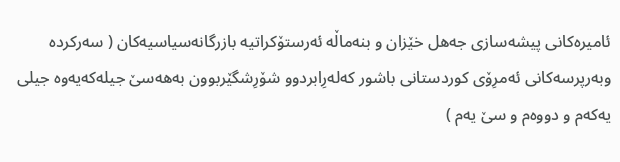ئامیره‌كانى پیشه‌سازى جه‌هل خێزان و بنه‌ماڵه‌ ئه‌رستۆكراتیه‌ بازرگانه‌سیاسیه‌كان ( سه‌ركرده‌ وبه‌رپرسه‌كانى ئه‌مرِۆى كوردستانى باشور كه‌له‌رِابردوو شۆرِشگێربوون به‌هه‌سێ‌ جیله‌كه‌یه‌وه‌ جیلى یه‌كه‌م و دووه‌م و سێ یه‌م )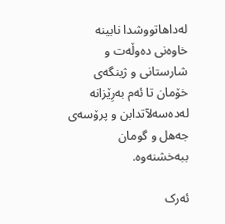له‌داهاتووشدا نابینه‌ خاوه‌نى ده‌وڵه‌ت و شارستانى و ژینگه‌ى خۆمان تا ئه‌م به‌رِێزانه‌ له‌ده‌سه‌لآتدابن و پرۆسه‌ى جه‌هل و گومان ببه‌خشنه‌وه‌.

ئەرک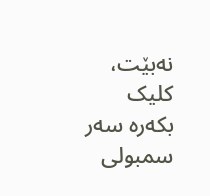نەبێت، کلیک بکەرە سەر سمبولی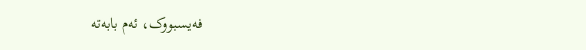فەیسبووک، ئەم بابەتە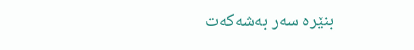بنێرە سەر بەشەکەت